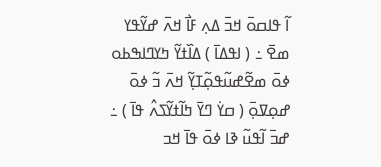ߊ߬ ߟߊߛߋ߫ ߞߏ߫ ߡߍ߲ ߓߊ߯ ߞߍ߫ ߝߌ߬ߟߌ ߘߐ߫ ߸ ( ߊߟߡߊ߫ ) ߡߊ߰ߙߌ߬ ߤߌߣߊߒߕߋ ߦߋ߫ ߘߐ߬ߝߎ߬ߟߋ߲߬ߠߌ߲߬ ߞߍ߫ ߏ߬ ߦߋ߫ ߝߋ߲ߜߋ߲߫ ( ߛߌ߭ ߣߌ߫ ߤߊ߬ߙߌ߬ߖߍ߮ ߟߊ߫ ) ߸ ߝߏ߫ ߊ߬ߟߎ߬ ߢߊ ߦߋ߫ ߟߊ߫ ߞߏ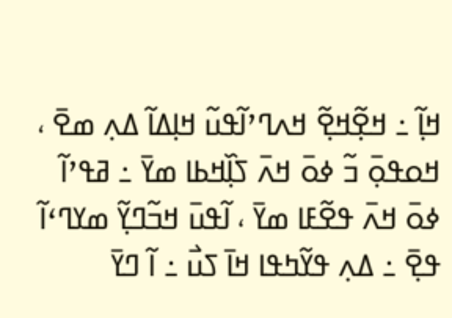ߞߊ߲߬ ߸ ߞߐ߲߬ߞߐ߲߬ ߞߍߣߴߊ߬ߟߎ߬ ߞߊ߲ߡߊ߬ ߡߍ߲ ߘߐ߫ ، ߞߋߟߋ߲߫ ߏ߬ ߦߋ߫ ߞߍ߫ ߖߊ߲߰ߞߕߊ ߘߌ߫ ߸ ߥߟߴߊ߬ ߦߋ߫ ߞߍ߫ ߟߐ߬ߓߊ ߘߌ߫ ، ߊ߬ߟߎ߫ ߞߏ߬ߣߌ߲߬ ߘߌߣߵߊ߬ ߟߐ߲߫ ߸ ߡߍ߲ ߟߌ߬ߤߟߊ ߞߊ߫ ߖߎ߯ ߸ ߊ߬ ߣߌ߫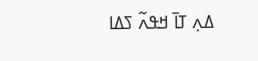ߡߍ߲ ߠߊ߫ ߞߟߍ߬ ߖߡߊ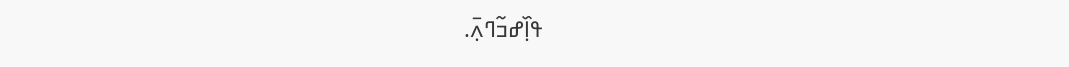ߟߊ߲߰ߝߏ߬ߣߍ߲߫.